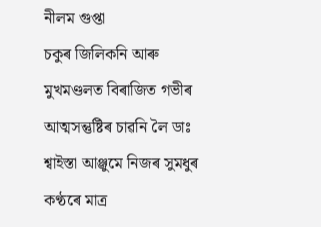নীলম গুপ্তা
চকুৰ জিলিকনি আৰু মুখমণ্ডলত বিৰাজিত গভীৰ আত্মসন্তুষ্টিৰ চাৱনি লৈ ডাঃ শ্বাইস্তা আঞ্জুমে নিজৰ সুমধুৰ কণ্ঠৰে মাত্ৰ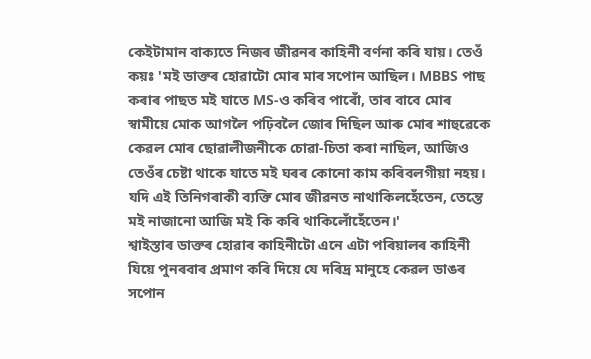কেইটামান বাক্যতে নিজৰ জীৱনৰ কাহিনী বৰ্ণনা কৰি যায়। তেওঁ কয়ঃ 'মই ডাক্তৰ হোৱাটো মোৰ মাৰ সপোন আছিল। MBBS পাছ কৰাৰ পাছত মই যাতে MS-ও কৰিব পাৰোঁ, তাৰ বাবে মোৰ স্বামীয়ে মোক আগলৈ পঢ়িবলৈ জোৰ দিছিল আৰু মোৰ শাহুৱেকে কেৱল মোৰ ছোৱালীজনীকে চোৱা-চিতা কৰা নাছিল, আজিও তেওঁৰ চেষ্টা থাকে যাতে মই ঘৰৰ কোনো কাম কৰিবলগীয়া নহয়। যদি এই তিনিগৰাকী ব্যক্তি মোৰ জীৱনত নাথাকিলহেঁতেন, তেন্তে মই নাজানো আজি মই কি কৰি থাকিলোঁহেঁতেন।'
শ্বাইস্তাৰ ডাক্তৰ হোৱাৰ কাহিনীটো এনে এটা পৰিয়ালৰ কাহিনী যিয়ে পুনৰবাৰ প্ৰমাণ কৰি দিয়ে যে দৰিদ্ৰ মানুহে কেৱল ডাঙৰ সপোন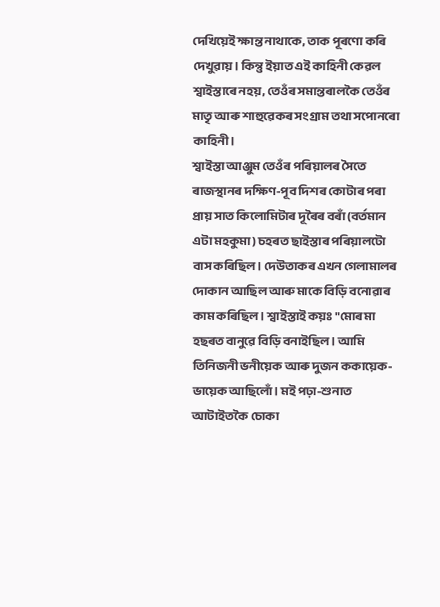দেখিয়েই ক্ষান্ত নাথাকে, তাক পূৰণো কৰি দেখুৱায়। কিন্তু ইয়াত এই কাহিনী কেৱল শ্বাইস্তাৰে নহয়, তেওঁৰ সমান্তৰালকৈ তেওঁৰ মাতৃ আৰু শাহুৱেকৰ সংগ্ৰাম তথা সপোনৰো কাহিনী।
শ্বাইস্তা আঞ্জুম তেওঁৰ পৰিয়ালৰ সৈতে
ৰাজস্থানৰ দক্ষিণ-পূব দিশৰ কোটাৰ পৰা প্ৰায় সাত কিলোমিটাৰ দূৰৈৰ বৰাঁ (বৰ্তমান এটা মহকুমা) চহৰত ছাইস্তাৰ পৰিয়ালটো বাস কৰিছিল। দেউতাকৰ এখন গেলামালৰ দোকান আছিল আৰু মাকে বিড়ি বনোৱাৰ কাম কৰিছিল। শ্বাইস্তাই কয়ঃ "মোৰ মা হছৰত বানুৱে বিড়ি বনাইছিল। আমি তিনিজনী ভনীয়েক আৰু দুজন ককায়েক-ভায়েক আছিলোঁ। মই পঢ়া-শুনাত আটাইতকৈ চোকা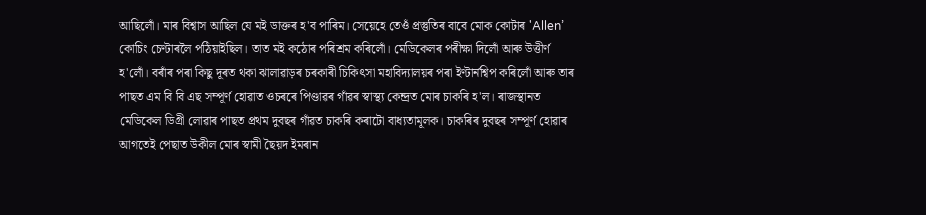আছিলোঁ। মাৰ বিশ্বাস আছিল যে মই ডাক্তৰ হ'ব পাৰিম। সেয়েহে তেওঁ প্ৰস্তুতিৰ বাবে মোক কোটাৰ 'Allen’ কোচিং চেণ্টাৰলৈ পঠিয়াইছিল। তাত মই কঠোৰ পৰিশ্ৰম কৰিলোঁ। মেডিকেলৰ পৰীক্ষা দিলোঁ আৰু উত্তীৰ্ণ হ'লোঁ। বৰাঁৰ পৰা কিছু দূৰত থকা ঝালাৱাড়ৰ চৰকাৰী চিকিৎসা মহাবিদ্যালয়ৰ পৰা ইণ্টাৰ্নশ্বিপ কৰিলোঁ আৰু তাৰ পাছত এম বি বি এছ সম্পূৰ্ণ হোৱাত ওচৰৰে পিণ্ডাৱৰ গাঁৱৰ স্বাস্থ্য কেন্দ্ৰত মোৰ চাকৰি হ'ল। ৰাজস্থানত মেডিকেল ডিগ্ৰী লোৱাৰ পাছত প্ৰথম দুবছৰ গাঁৱত চাকৰি কৰাটো বাধ্যতামূলক। চাকৰিৰ দুবছৰ সম্পূৰ্ণ হোৱাৰ আগতেই পেছাত উকীল মোৰ স্বামী ছৈয়দ ইমৰান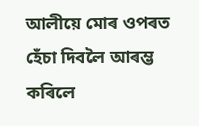আলীয়ে মোৰ ওপৰত হেঁচা দিবলৈ আৰম্ভ কৰিলে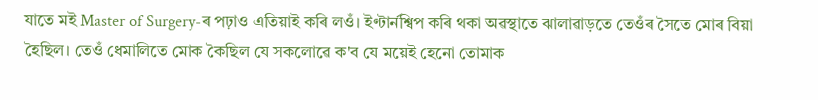যাতে মই Master of Surgery-ৰ পঢ়াও এতিয়াই কৰি লওঁ। ইণ্টাৰ্নশ্বিপ কৰি থকা অৱস্থাতে ঝালাৱাড়তে তেওঁৰ সৈতে মোৰ বিয়া হৈছিল। তেওঁ ধেমালিতে মোক কৈছিল যে সকলোৱে ক'ব যে ময়েই হেনো তোমাক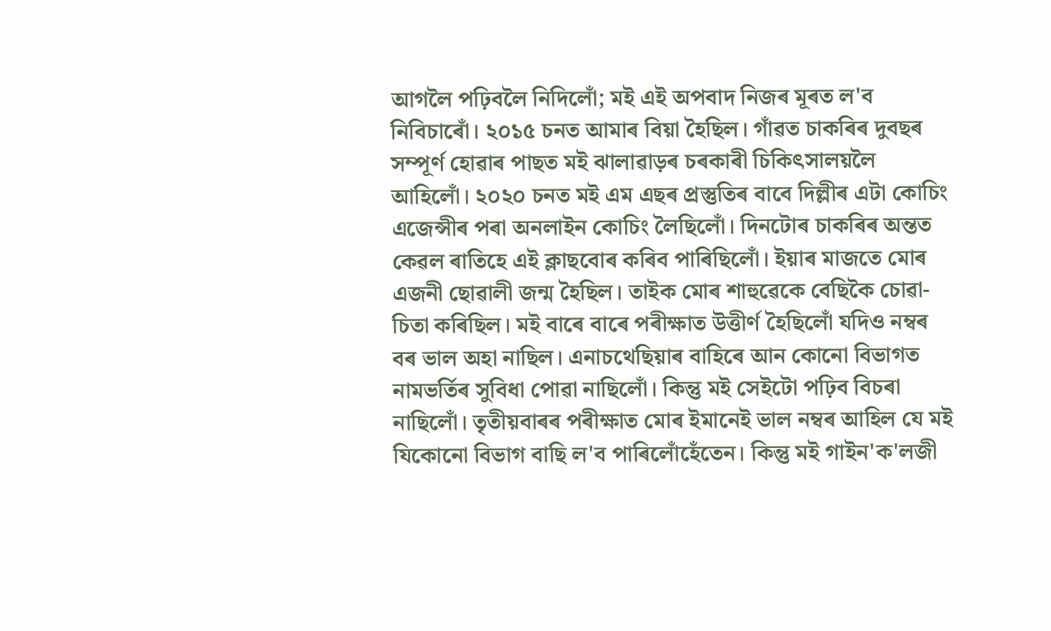আগলৈ পঢ়িবলৈ নিদিলোঁ; মই এই অপবাদ নিজৰ মূৰত ল'ব নিবিচাৰোঁ। ২০১৫ চনত আমাৰ বিয়া হৈছিল। গাঁৱত চাকৰিৰ দুবছৰ সম্পূৰ্ণ হোৱাৰ পাছত মই ঝালাৱাড়ৰ চৰকাৰী চিকিৎসালয়লৈ আহিলোঁ। ২০২০ চনত মই এম এছৰ প্ৰস্তুতিৰ বাবে দিল্লীৰ এটা কোচিং এজেন্সীৰ পৰা অনলাইন কোচিং লৈছিলোঁ। দিনটোৰ চাকৰিৰ অন্তত কেৱল ৰাতিহে এই ক্লাছবোৰ কৰিব পাৰিছিলোঁ। ইয়াৰ মাজতে মোৰ এজনী ছোৱালী জন্ম হৈছিল। তাইক মোৰ শাহুৱেকে বেছিকৈ চোৱা-চিতা কৰিছিল। মই বাৰে বাৰে পৰীক্ষাত উত্তীৰ্ণ হৈছিলোঁ যদিও নম্বৰ বৰ ভাল অহা নাছিল। এনাচথেছিয়াৰ বাহিৰে আন কোনো বিভাগত নামভৰ্তিৰ সুবিধা পোৱা নাছিলোঁ। কিন্তু মই সেইটো পঢ়িব বিচৰা নাছিলোঁ। তৃতীয়বাৰৰ পৰীক্ষাত মোৰ ইমানেই ভাল নম্বৰ আহিল যে মই যিকোনো বিভাগ বাছি ল'ব পাৰিলোঁহেঁতেন। কিন্তু মই গাইন'ক'লজী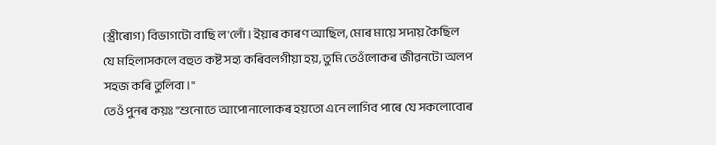(স্ত্ৰীৰোগ) বিভাগটো বাছি ল'লোঁ। ইয়াৰ কাৰণ আছিল, মোৰ মায়ে সদায় কৈছিল যে মহিলাসকলে বহুত কষ্ট সহ্য কৰিবলগীয়া হয়, তুমি তেওঁলোকৰ জীৱনটো অলপ সহজ কৰি তুলিবা।"
তেওঁ পুনৰ কয়ঃ "শুনোতে আপোনালোকৰ হয়তো এনে লাগিব পাৰে যে সকলোবোৰ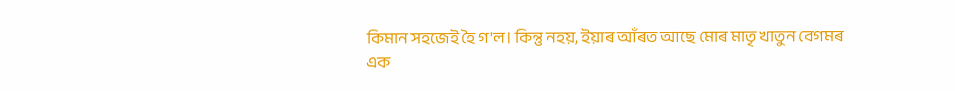কিমান সহজেই হৈ গ'ল। কিন্তু নহয়, ইয়াৰ আঁৰত আছে মোৰ মাতৃ খাতুন বেগমৰ এক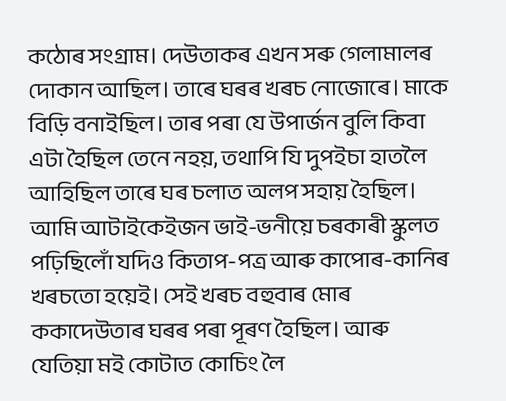কঠোৰ সংগ্ৰাম। দেউতাকৰ এখন সৰু গেলামালৰ দোকান আছিল। তাৰে ঘৰৰ খৰচ নোজোৰে। মাকে বিড়ি বনাইছিল। তাৰ পৰা যে উপাৰ্জন বুলি কিবা এটা হৈছিল তেনে নহয়, তথাপি যি দুপইচা হাতলৈ আহিছিল তাৰে ঘৰ চলাত অলপ সহায় হৈছিল। আমি আটাইকেইজন ভাই-ভনীয়ে চৰকাৰী স্কুলত পঢ়িছিলোঁ যদিও কিতাপ-পত্ৰ আৰু কাপোৰ-কানিৰ খৰচতো হয়েই। সেই খৰচ বহুবাৰ মোৰ ককাদেউতাৰ ঘৰৰ পৰা পূৰণ হৈছিল। আৰু যেতিয়া মই কোটাত কোচিং লৈ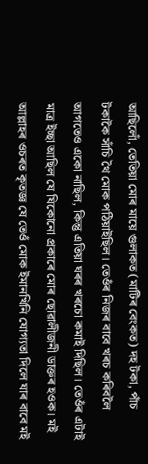আছিলোঁ, তেতিয়া মোৰ মায়ে গুলাকত (মাটিৰ বেংকত) দহ টকা, পাঁচ টকাকৈ সাঁচি থৈ মোক পঠিয়াইছিল। তেওঁৰ নিজৰ বাবে খৰচ কৰিবলৈ আগতেও একো নাছিল, কিন্তু এতিয়া ঘৰৰ খৰচো কমাই দিছিল। তেওঁৰ এটাই মাত্ৰ ইচ্ছা আছিল যে যিকোনো প্ৰকাৰে মোৰ ছোৱালীজনী ডাক্তৰ হওক। মই আল্লাহৰ ওচৰত কৃতজ্ঞ যে তেওঁ মোক ইমানখিনি যোগ্যতা দিলে যাৰ বাবে মই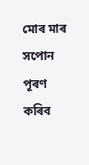মোৰ মাৰ সপোন পূৰণ কৰিব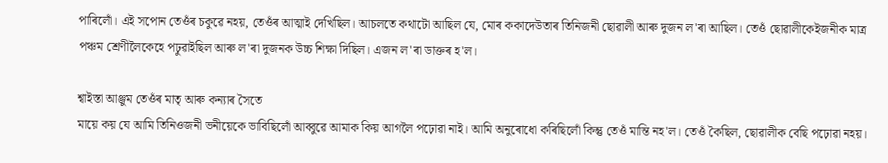পাৰিলোঁ। এই সপোন তেওঁৰ চকুৱে নহয়, তেওঁৰ আত্মাই দেখিছিল। আচলতে কথাটো আছিল যে, মোৰ ককাদেউতাৰ তিনিজনী ছোৱালী আৰু দুজন ল'ৰা আছিল। তেওঁ ছোৱালীকেইজনীক মাত্ৰ পঞ্চম শ্ৰেণীলৈকেহে পঢ়ুৱাইছিল আৰু ল'ৰা দুজনক উচ্চ শিক্ষা দিছিল। এজন ল'ৰা ডাক্তৰ হ'ল।

শ্বাইস্তা আঞ্জুম তেওঁৰ মাতৃ আৰু কন্যাৰ সৈতে
মায়ে কয় যে আমি তিনিওজনী ভনীয়েকে ভাবিছিলোঁ আব্বুৱে আমাক কিয় আগলৈ পঢ়োৱা নাই। আমি অনুৰোধো কৰিছিলোঁ কিন্তু তেওঁ মান্তি নহ'ল। তেওঁ কৈছিল, ছোৱালীক বেছি পঢ়োৱা নহয়।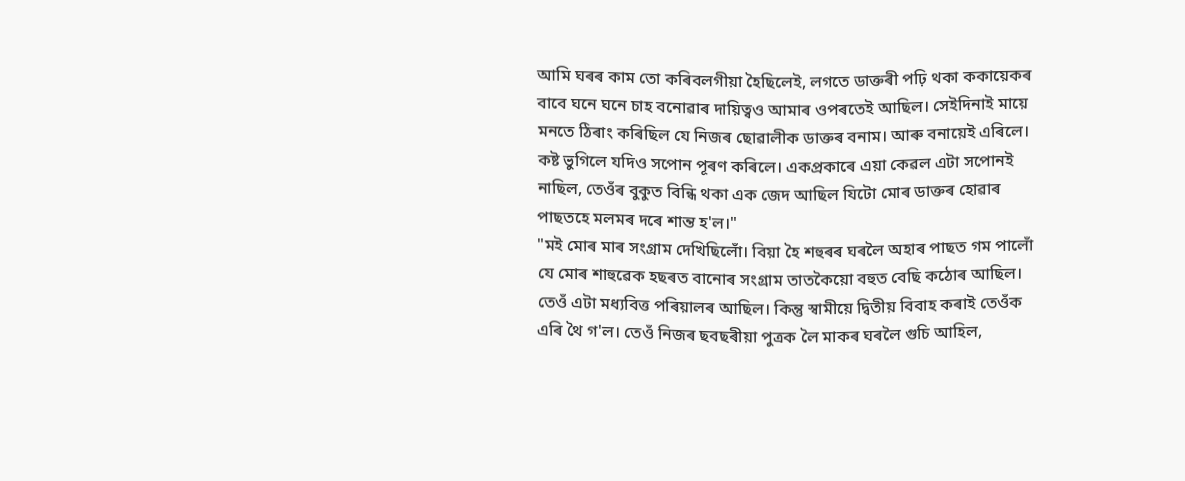আমি ঘৰৰ কাম তো কৰিবলগীয়া হৈছিলেই, লগতে ডাক্তৰী পঢ়ি থকা ককায়েকৰ বাবে ঘনে ঘনে চাহ বনোৱাৰ দায়িত্বও আমাৰ ওপৰতেই আছিল। সেইদিনাই মায়ে মনতে ঠিৰাং কৰিছিল যে নিজৰ ছোৱালীক ডাক্তৰ বনাম। আৰু বনায়েই এৰিলে। কষ্ট ভুগিলে যদিও সপোন পূৰণ কৰিলে। একপ্ৰকাৰে এয়া কেৱল এটা সপোনই নাছিল, তেওঁৰ বুকুত বিন্ধি থকা এক জেদ আছিল যিটো মোৰ ডাক্তৰ হোৱাৰ পাছতহে মলমৰ দৰে শান্ত হ'ল।"
"মই মোৰ মাৰ সংগ্ৰাম দেখিছিলোঁ। বিয়া হৈ শহুৰৰ ঘৰলৈ অহাৰ পাছত গম পালোঁ যে মোৰ শাহুৱেক হছৰত বানোৰ সংগ্ৰাম তাতকৈয়ো বহুত বেছি কঠোৰ আছিল। তেওঁ এটা মধ্যবিত্ত পৰিয়ালৰ আছিল। কিন্তু স্বামীয়ে দ্বিতীয় বিবাহ কৰাই তেওঁক এৰি থৈ গ'ল। তেওঁ নিজৰ ছবছৰীয়া পুত্ৰক লৈ মাকৰ ঘৰলৈ গুচি আহিল,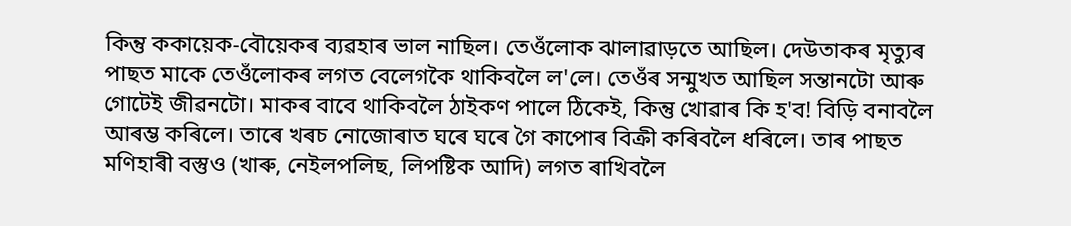কিন্তু ককায়েক-বৌয়েকৰ ব্যৱহাৰ ভাল নাছিল। তেওঁলোক ঝালাৱাড়তে আছিল। দেউতাকৰ মৃত্যুৰ পাছত মাকে তেওঁলোকৰ লগত বেলেগকৈ থাকিবলৈ ল'লে। তেওঁৰ সন্মুখত আছিল সন্তানটো আৰু গোটেই জীৱনটো। মাকৰ বাবে থাকিবলৈ ঠাইকণ পালে ঠিকেই, কিন্তু খোৱাৰ কি হ'ব! বিড়ি বনাবলৈ আৰম্ভ কৰিলে। তাৰে খৰচ নোজোৰাত ঘৰে ঘৰে গৈ কাপোৰ বিক্ৰী কৰিবলৈ ধৰিলে। তাৰ পাছত মণিহাৰী বস্তুও (খাৰু, নেইলপলিছ, লিপষ্টিক আদি) লগত ৰাখিবলৈ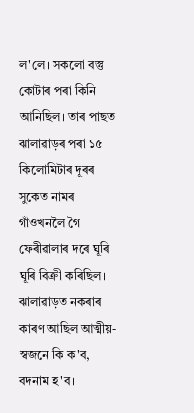ল'লে। সকলো বস্তু কোটাৰ পৰা কিনি আনিছিল। তাৰ পাছত ঝালাৱাড়ৰ পৰা ১৫ কিলোমিটাৰ দূৰৰ সুকেত নামৰ গাঁওখনলৈ গৈ ফেৰীৱালাৰ দৰে ঘূৰি ঘূৰি বিক্ৰী কৰিছিল। ঝালাৱাড়ত নকৰাৰ কাৰণ আছিল আত্মীয়-স্বজনে কি ক'ব, বদনাম হ'ব।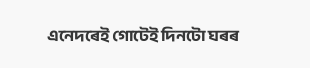এনেদৰেই গোটেই দিনটো ঘৰৰ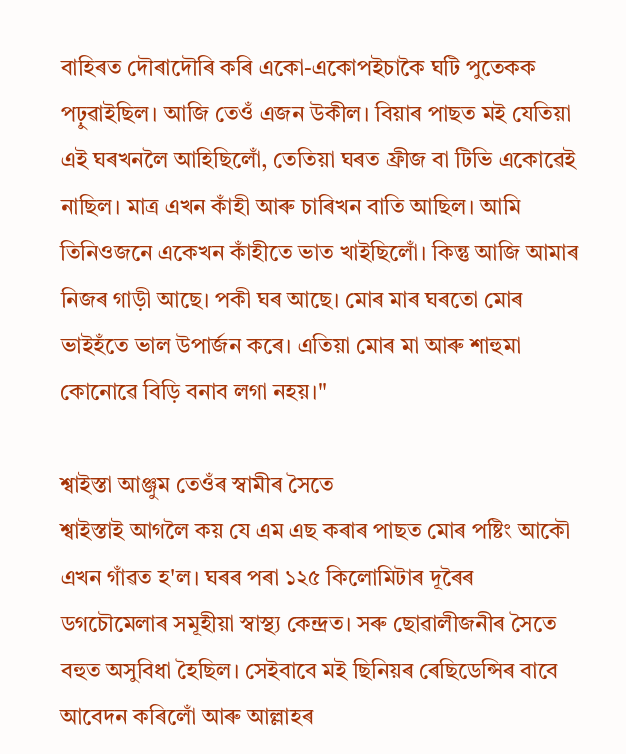বাহিৰত দৌৰাদৌৰি কৰি একো-একোপইচাকৈ ঘটি পুতেকক পঢ়ুৱাইছিল। আজি তেওঁ এজন উকীল। বিয়াৰ পাছত মই যেতিয়া এই ঘৰখনলৈ আহিছিলোঁ, তেতিয়া ঘৰত ফ্ৰীজ বা টিভি একোৱেই নাছিল। মাত্ৰ এখন কাঁহী আৰু চাৰিখন বাতি আছিল। আমি তিনিওজনে একেখন কাঁহীতে ভাত খাইছিলোঁ। কিন্তু আজি আমাৰ নিজৰ গাড়ী আছে। পকী ঘৰ আছে। মোৰ মাৰ ঘৰতো মোৰ ভাইহঁতে ভাল উপাৰ্জন কৰে। এতিয়া মোৰ মা আৰু শাহুমা কোনোৱে বিড়ি বনাব লগা নহয়।"

শ্বাইস্তা আঞ্জুম তেওঁৰ স্বামীৰ সৈতে
শ্বাইস্তাই আগলৈ কয় যে এম এছ কৰাৰ পাছত মোৰ পষ্টিং আকৌ এখন গাঁৱত হ'ল। ঘৰৰ পৰা ১২৫ কিলোমিটাৰ দূৰৈৰ ডগচৌমেলাৰ সমূহীয়া স্বাস্থ্য কেন্দ্ৰত। সৰু ছোৱালীজনীৰ সৈতে বহুত অসুবিধা হৈছিল। সেইবাবে মই ছিনিয়ৰ ৰেছিডেন্সিৰ বাবে আবেদন কৰিলোঁ আৰু আল্লাহৰ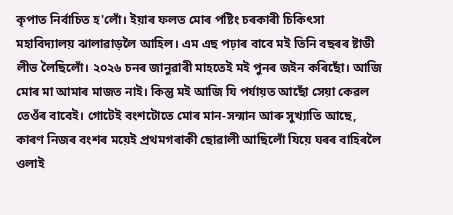কৃপাত নিৰ্বাচিত হ'লোঁ। ইয়াৰ ফলত মোৰ পষ্টিং চৰকাৰী চিকিৎসা মহাবিদ্যালয় ঝালাৱাড়লৈ আহিল। এম এছ পঢ়াৰ বাবে মই তিনি বছৰৰ ষ্টাডী লীভ লৈছিলোঁ। ২০২৬ চনৰ জানুৱাৰী মাহতেই মই পুনৰ জইন কৰিছোঁ। আজি মোৰ মা আমাৰ মাজত নাই। কিন্তু মই আজি যি পৰ্যায়ত আছোঁ সেয়া কেৱল তেওঁৰ বাবেই। গোটেই বংশটোতে মোৰ মান-সন্মান আৰু সুখ্যাতি আছে, কাৰণ নিজৰ বংশৰ ময়েই প্ৰথমগৰাকী ছোৱালী আছিলোঁ যিয়ে ঘৰৰ বাহিৰলৈ ওলাই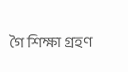গৈ শিক্ষা গ্ৰহণ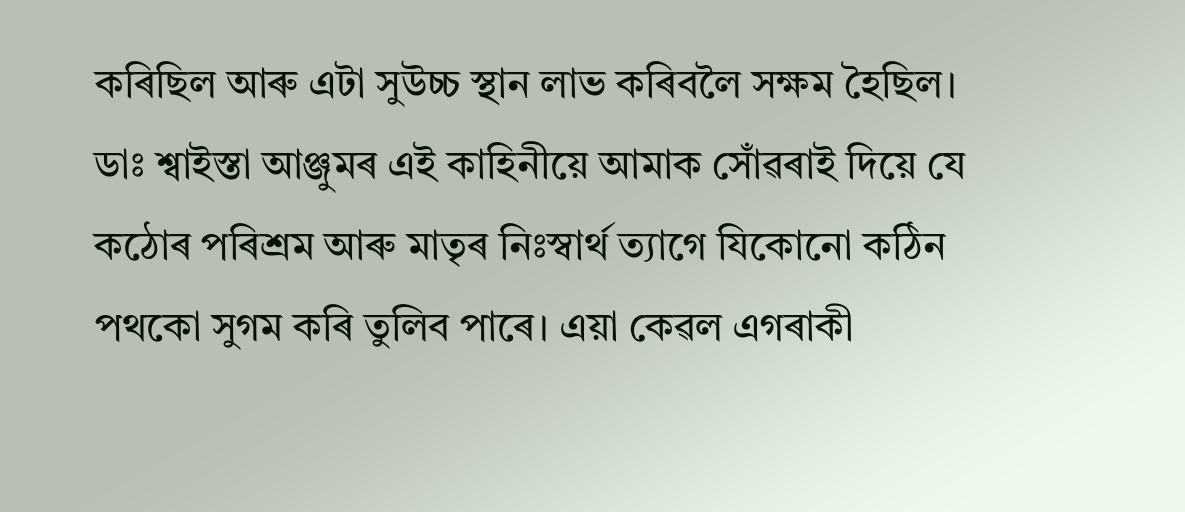কৰিছিল আৰু এটা সুউচ্চ স্থান লাভ কৰিবলৈ সক্ষম হৈছিল।
ডাঃ শ্বাইস্তা আঞ্জুমৰ এই কাহিনীয়ে আমাক সোঁৱৰাই দিয়ে যে কঠোৰ পৰিশ্ৰম আৰু মাতৃৰ নিঃস্বাৰ্থ ত্যাগে যিকোনো কঠিন পথকো সুগম কৰি তুলিব পাৰে। এয়া কেৱল এগৰাকী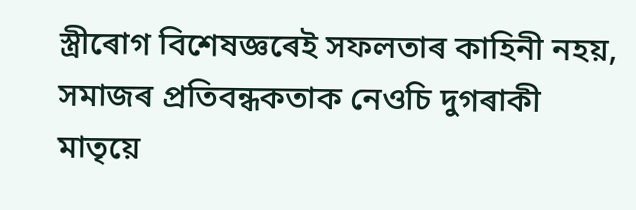স্ত্ৰীৰোগ বিশেষজ্ঞৰেই সফলতাৰ কাহিনী নহয়, সমাজৰ প্ৰতিবন্ধকতাক নেওচি দুগৰাকী মাতৃয়ে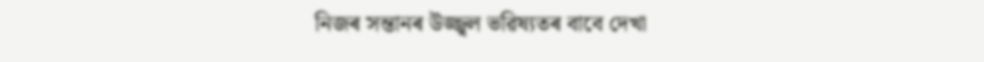নিজৰ সন্তানৰ উজ্জ্বল ভৱিষ্যতৰ বাবে দেখা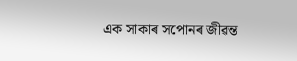এক সাকাৰ সপোনৰ জীৱন্ত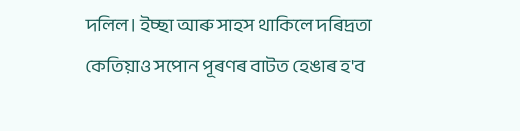দলিল। ইচ্ছা আৰু সাহস থাকিলে দৰিদ্ৰতা কেতিয়াও সপোন পূৰণৰ বাটত হেঙাৰ হ'ব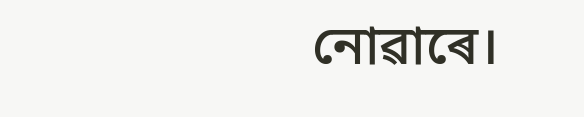নোৱাৰে।